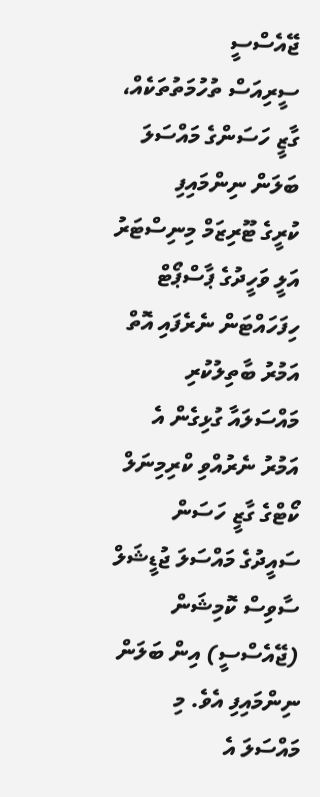ޖޭއެސްސީ
ސީރިއަސް ތުހުމަތުތަކެއް، ގާޒީ ހަސަންގެ މައްސަލަ ބަލަން ނިންމައިފި
ކުރީގެ ޓޫރިޒަމް މިނިސްޓަރު އަލީ ވަހީދުގެ ޕާސްޕޯޓް ހިފަހައްޓަން ނެރެފައި އޮތް އަމުރު ބާތިލުކުރި މައްސަލައާ ގުޅިގެން އެ އަމުރު ނެރުއްވި ކްރިމިނަލް ކޯޓްގެ ގާޒީ ހަސަން ސައީދުގެ މައްސަލަ ޖުޑީޝަލް ސާވިސް ކޮމިޝަން (ޖޭއެސްސީ) އިން ބަލަން ނިންމައިފި އެވެ. މި މައްސަލަ އެ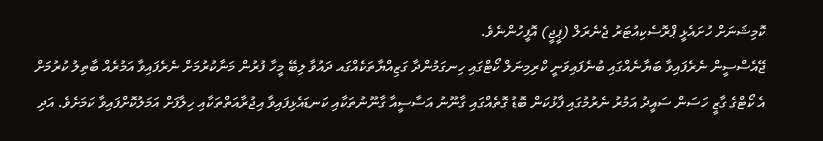ކޮމިޝަނަށް ހުށައެޅީ ޕްރޮސެކިއުޓަރު ޖެނެރަލް (ޕީޖީ) އޮފީހުންނެވެ.
ޖޭއެސްސީން ނެރެފައިވާ ބަޔާނެއްގައި ބުނެފައިވަނީ ކްރިމިނަލް ކޯޓްގައި ހިނގަމުންދާ ގަޒިއްޔާތަކެއްގައ ދައުވާ ލިބޭ މީހާ ފުރުން މަނާކުރުމަށް ނެރެފައިވާ އަމުރެއް ބާތިލު ކުރުމަށް އެ ކޯޓްގެ ގާޒީ ހަސަން ސައީދު އަމުރު ނެރުމުގައި ފާޅުކަން ބޮޑު ގޮތެއްގައި ގާނޫނު އަސާސީއާ ގާނޫނުތަކާއި ކަނޑައެޅިފައިވާ އިޖުރާއަތްތަކާއި ހިލާފަށް އަމަލުކޮށްފައިވާ ކަމަށެވެ. އަދި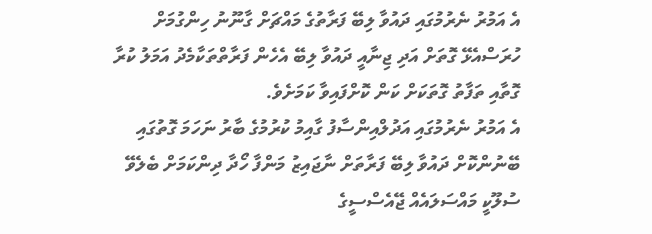އެ އަމުރު ނެރުމުގައި ދައުވާ ލިބޭ ފަރާތުގެ މައްޗަށް ގާނޫނު ހިންގުމަށް ހުރަސްއެޅޭ ގޮތަށް އަދި ޖިނާއީ ދައުވާ ލިބޭ އެހެން ފަރާތްތަކާމެދު އަމަލު ކުރާ ގޮތާއި ތަފާތު ގޮތަކަށް ކަން ކޮށްފައިވާ ކަމަށެވެ.
އެ އަމުރު ނެރުމުގައި އަދުލްއިންސާފު ގާއިމު ކުރުމުގެ ބާރު ނަހަމަ ގޮތުގައި ބޭނުންކޮށް ދައުވާ ލިބޭ ފަރާތަށް ނާޖައިޒު މަންފާ ހޯދާ ދިންކަމަށް ބެލެވޭ ސުލޫކީ މައްސަލައެއް ޖޭއެސްސީގެ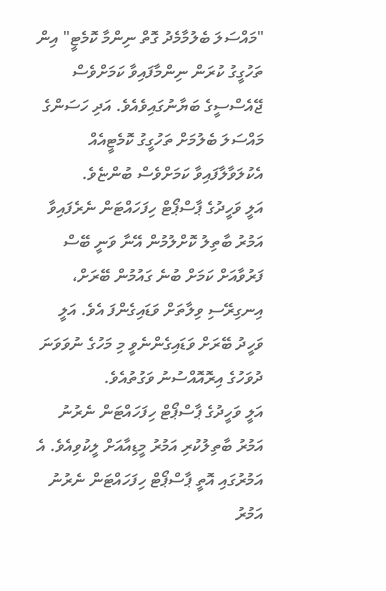"މައްސަލަ ބެލުމާމެދު ގޮތް ނިންމާ ކޮމެޓީ" އިން ތަހުގީގު ކުރަން ނިންމާފައިވާ ކަމަށްވެސް ޖޭއެސްސީގެ ބަޔާނުގައިވެއެވެ. އަދި ހަސަންގެ މައްސަލަ ބެލުމަށް ތަހުގީގު ކޮމެޓީއެއް އެކުލަވާލާފައިވާ ކަމަށްވެސް ބުންޏެވެ.
އަލީ ވަހީދުގެ ޕާސްޕޯޓް ހިފަހައްޓަން ނެރެފައިވާ އަމުރު ބާތިލު ކޮށްލުމުން އޭނާ ވަނީ ބޭސް ފަރުވާއަށް ކަމަށް ބުނެ ގައުމުން ބޭރަށް، އިނގިރޭސި ވިލާތަށް ވަޑައިގެންފަ އެވެ. އަލީ ވަހީދު ބޭރަށް ވަޑައިގެންނެވީ މި މަހުގެ ނުވަވަނަ ދުވަހުގެ އިރޮއޮއްސުނު ވަގުތުއެވެ.
އަލީ ވަހީދުގެ ޕާސްޕޯޓް ހިފަހައްޓަން ނެރުނު އަމުރު ބާތިލުކުރި އަމުރު މީޑިއާއަށް ލީކުވިއެވެ. އެ އަމުރުގައި އޮތީ ޕާސްޕޯޓް ހިފަހައްޓަން ނެރުނު އަމުރު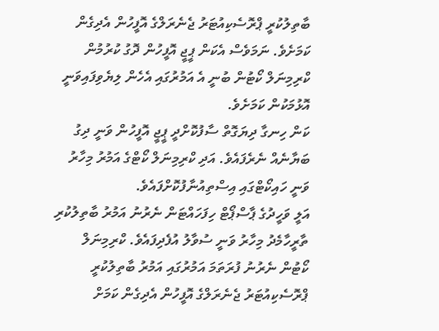ބާތިލުކުރީ ޕްރޮސެކިއުޓަރު ޖެނެރަލްގެ އޮފީހުން އެދިގެން ކަމަށެވެ. ނަމަވެސް އެކަން ޕީޖީ އޮފީހުން ދޮގު ކުރުމުން ކްރިމިނަލް ކޯޓުން ބުނީ އެ އަމުރުގައި އެހެން ލިޔެވިފައިވަނީ އޮޅުމަކުން ކަމަށެވެ.
ކަން ހިނގާ ދިޔަގޮތް ސާފުކޮށްދީ ޕީޖީ އޮފީހުން ވަނީ ދިގު ބަޔާނެއް ނެރެފައެވެ. އަދި ކްރިމިނަލް ކޯޓްގެ އަމުރު މިހާރު ވަނީ ހައިކޯޓްގައި އިސްތިއުނާފުކޮށްފައެވެ.
އަލީ ވަހީދުގެ ޕާސްޕޯޓް ހިފަހައްޓަން ނެރުނު އަމުރު ބާތިލުކުރި ތާރީހާމެދު މިހާރު ވަނީ ސުވާލު އުފެދިފައެވެ. ކްރިމިނަލް ކޯޓުން ނެރުނު ފުރަތަމަ އަމުރުގައި އަމުރު ބާތިލުކުރީ ޕްރޮސެކިއުޓަރު ޖެނެރަލްގެ އޮފީހުން އެދިގެން ކަމަށް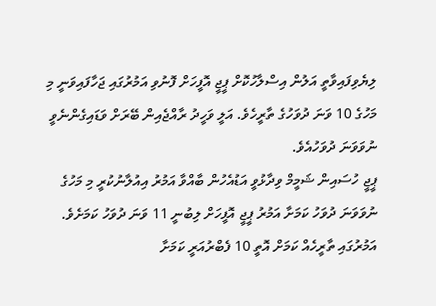ލިޔެވިފައިވާތީ އަލުން އިސްލާހުކޮށް ޕީޖީ އޮފީހަށް ފޮނުވި އަމުރުގައި ޖަހާފައިވަނީ މި މަހުގެ 10 ވަނަ ދުވަހުގެ ތާރީހެވެ. އަލީ ވަހީދު ރާއްޖެއިން ބޭރަށް ވަޑައިގެންނެވީ ނުވަވަނަ ދުވަހުއެވެ.
ޕީޖީ ހުސައިން ޝަމީމް ވިދާޅުވީ އަޑުއެހުން ބާއްވާ އަމުރު އިއުލާނުކުރީ މި މަހުގެ ނުވަވަނަ ދުވަހު ކަމަށާ އަމުރު ޕީޖީ އޮފީހަށް ލިބުނީ 11 ވަނަ ދުވަހު ކަމަށެވެ. އަމުރުގައި ތާރީހެއް ކަމަށް އޮތީ 10 ފެބްރުއަރީ ކަމަށާ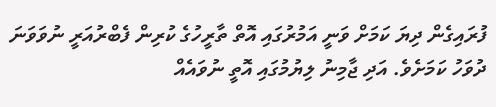ފުރައިގެން ދިޔަ ކަމަށް ވަނީ އަމުރުގައި އޮތް ތާރީހުގެ ކުރިން ފެބްރުއަރީ ނުވަވަނަ ދުވަހު ކަމަށެވެ. އަދި ޖާމިނު ލިޔުމުގައި އޮތީ ނުވައެއް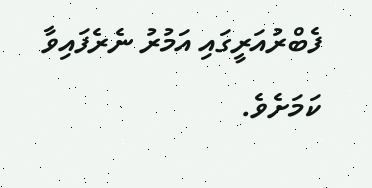ފެބްރުއަރީގައި އަމުރު ނެރެފައިވާ ކަމަށެވެ.